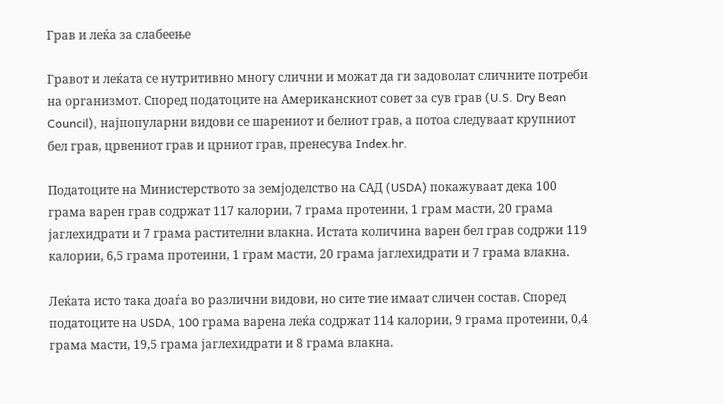Грав и леќа за слабеење

Гравот и леќата се нутритивно многу слични и можат да ги задоволат сличните потреби на организмот. Според податоците на Американскиот совет за сув грав (U.S. Dry Bean Council), најпопуларни видови се шарениот и белиот грав, а потоа следуваат крупниот бел грав, црвениот грав и црниот грав, пренесува Index.hr.

Податоците на Министерството за земјоделство на САД (USDA) покажуваат дека 100 грама варен грав содржат 117 калории, 7 грама протеини, 1 грам масти, 20 грама јаглехидрати и 7 грама растителни влакна. Истата количина варен бел грав содржи 119 калории, 6,5 грама протеини, 1 грам масти, 20 грама јаглехидрати и 7 грама влакна.

Леќата исто така доаѓа во различни видови, но сите тие имаат сличен состав. Според податоците на USDA, 100 грама варена леќа содржат 114 калории, 9 грама протеини, 0,4 грама масти, 19,5 грама јаглехидрати и 8 грама влакна.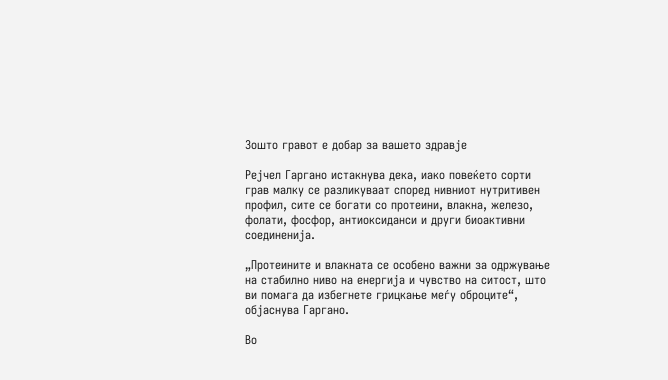Зошто гравот е добар за вашето здравје

Рејчел Гаргано истакнува дека, иако повеќето сорти грав малку се разликуваат според нивниот нутритивен профил, сите се богати со протеини, влакна, железо, фолати, фосфор, антиоксиданси и други биоактивни соединенија.

„Протеините и влакната се особено важни за одржување на стабилно ниво на енергија и чувство на ситост, што ви помага да избегнете грицкање меѓу оброците“, објаснува Гаргано.

Во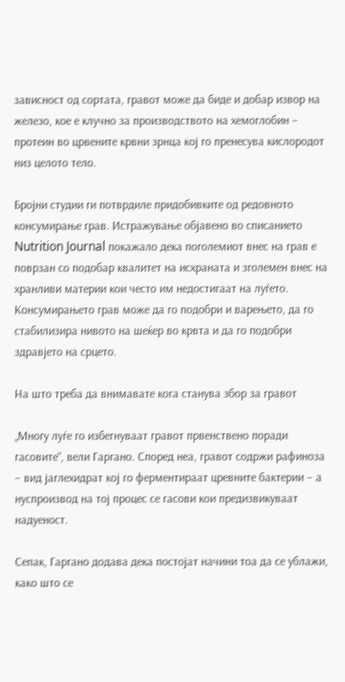зависност од сортата, гравот може да биде и добар извор на железо, кое е клучно за производството на хемоглобин – протеин во црвените крвни зрнца кој го пренесува кислородот низ целото тело.

Бројни студии ги потврдиле придобивките од редовното консумирање грав. Истражување објавено во списанието Nutrition Journal покажало дека поголемиот внес на грав е поврзан со подобар квалитет на исхраната и зголемен внес на хранливи материи кои често им недостигаат на луѓето. Консумирањето грав може да го подобри и варењето, да го стабилизира нивото на шеќер во крвта и да го подобри здравјето на срцето.

На што треба да внимавате кога станува збор за гравот

„Многу луѓе го избегнуваат гравот првенствено поради гасовите“, вели Гаргано. Според неа, гравот содржи рафиноза – вид јаглехидрат кој го ферментираат цревните бактерии – а нуспроизвод на тој процес се гасови кои предизвикуваат надуеност.

Сепак, Гаргано додава дека постојат начини тоа да се ублажи, како што се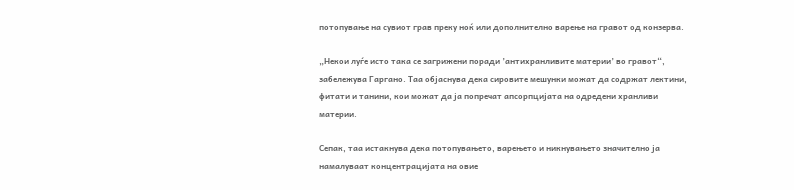потопување на сувиот грав преку ноќ или дополнително варење на гравот од конзерва.

„Некои луѓе исто така се загрижени поради ’антихранливите материи’ во гравот“, забележува Гаргано. Таа објаснува дека сировите мешунки можат да содржат лектини, фитати и танини, кои можат да ја попречат апсорпцијата на одредени хранливи материи.

Сепак, таа истакнува дека потопувањето, варењето и никнувањето значително ја намалуваат концентрацијата на овие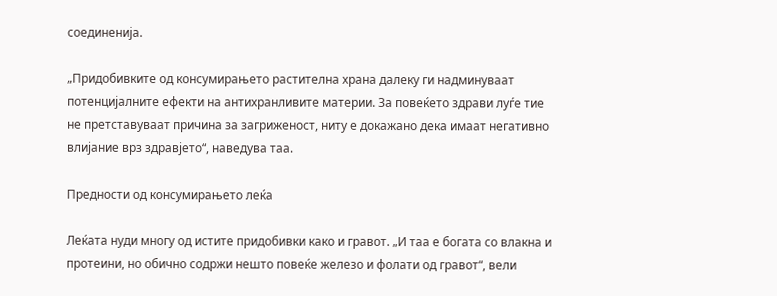соединенија.

„Придобивките од консумирањето растителна храна далеку ги надминуваат потенцијалните ефекти на антихранливите материи. За повеќето здрави луѓе тие не претставуваат причина за загриженост, ниту е докажано дека имаат негативно влијание врз здравјето“, наведува таа.

Предности од консумирањето леќа

Леќата нуди многу од истите придобивки како и гравот. „И таа е богата со влакна и протеини, но обично содржи нешто повеќе железо и фолати од гравот“, вели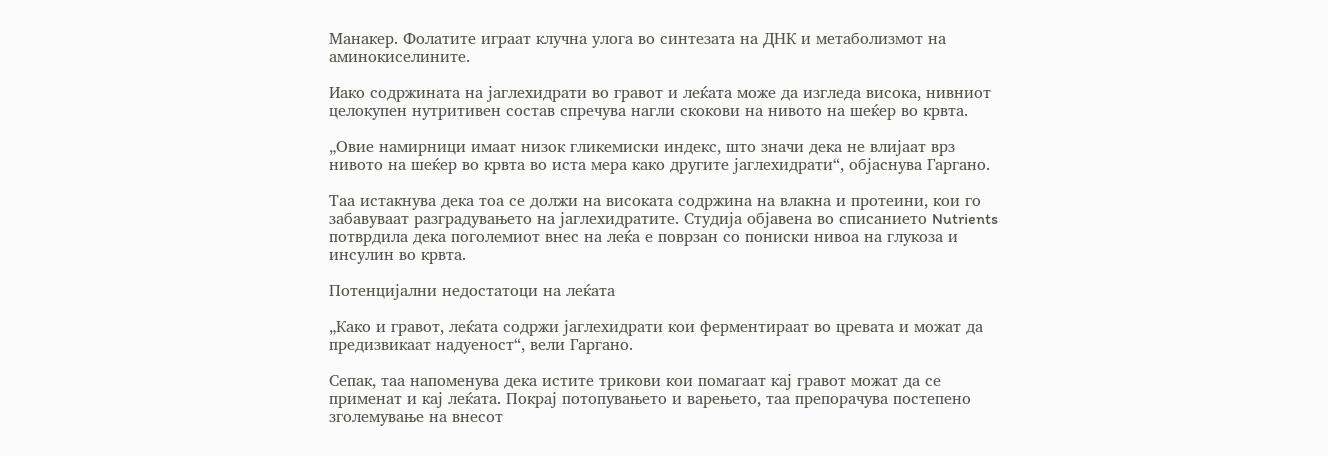Манакер. Фолатите играат клучна улога во синтезата на ДНК и метаболизмот на аминокиселините.

Иако содржината на јаглехидрати во гравот и леќата може да изгледа висока, нивниот целокупен нутритивен состав спречува нагли скокови на нивото на шеќер во крвта.

„Овие намирници имаат низок гликемиски индекс, што значи дека не влијаат врз нивото на шеќер во крвта во иста мера како другите јаглехидрати“, објаснува Гаргано.

Таа истакнува дека тоа се должи на високата содржина на влакна и протеини, кои го забавуваат разградувањето на јаглехидратите. Студија објавена во списанието Nutrients потврдила дека поголемиот внес на леќа е поврзан со пониски нивоа на глукоза и инсулин во крвта.

Потенцијални недостатоци на леќата

„Како и гравот, леќата содржи јаглехидрати кои ферментираат во цревата и можат да предизвикаат надуеност“, вели Гаргано.

Сепак, таа напоменува дека истите трикови кои помагаат кај гравот можат да се применат и кај леќата. Покрај потопувањето и варењето, таа препорачува постепено зголемување на внесот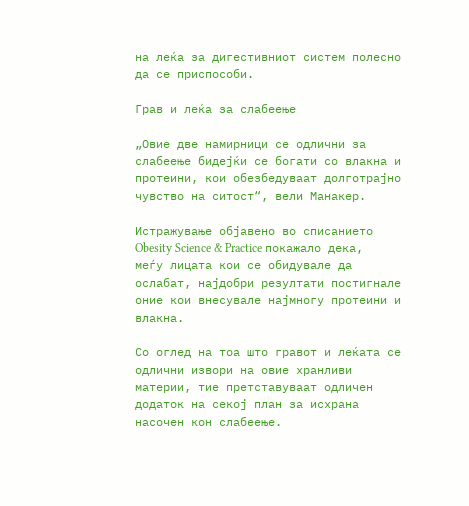на леќа за дигестивниот систем полесно да се приспособи.

Грав и леќа за слабеење

„Овие две намирници се одлични за слабеење бидејќи се богати со влакна и протеини, кои обезбедуваат долготрајно чувство на ситост“, вели Манакер.

Истражување објавено во списанието Obesity Science & Practice покажало дека, меѓу лицата кои се обидувале да ослабат, најдобри резултати постигнале оние кои внесувале најмногу протеини и влакна.

Со оглед на тоа што гравот и леќата се одлични извори на овие хранливи материи, тие претставуваат одличен додаток на секој план за исхрана насочен кон слабеење.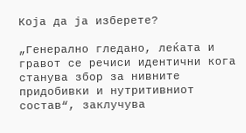Која да ја изберете?

„Генерално гледано, леќата и гравот се речиси идентични кога станува збор за нивните придобивки и нутритивниот состав“, заклучува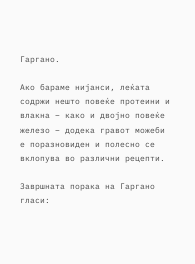Гаргано.

Ако бараме нијанси, леќата содржи нешто повеќе протеини и влакна – како и двојно повеќе железо – додека гравот можеби е поразновиден и полесно се вклопува во различни рецепти.

Завршната порака на Гаргано гласи: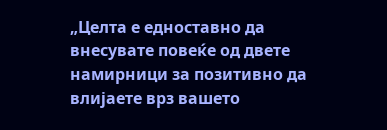„Целта е едноставно да внесувате повеќе од двете намирници за позитивно да влијаете врз вашето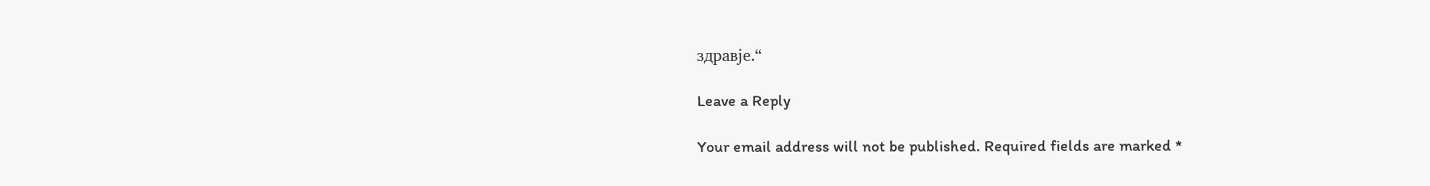здравје.“

Leave a Reply

Your email address will not be published. Required fields are marked *